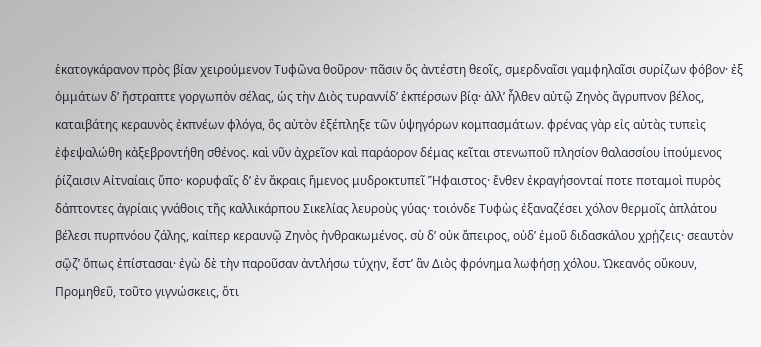ἑκατογκάρανον πρὸς βίαν χειρούμενον Τυφῶνα θοῦρον· πᾶσιν ὅς ἀντέστη θεοῖς, σμερδναῖσι γαμφηλαῖσι συρίζων φόβον· ἐξ ὀμμάτων δʼ ἤστραπτε γοργωπὸν σέλας, ὡς τὴν Διὸς τυραννίδʼ ἐκπέρσων βίᾳ· ἀλλʼ ἦλθεν αὐτῷ Ζηνὸς ἄγρυπνον βέλος, καταιβάτης κεραυνὸς ἐκπνέων φλόγα, ὃς αὐτὸν ἐξέπληξε τῶν ὑψηγόρων κομπασμάτων. φρένας γὰρ εἰς αὐτὰς τυπεὶς ἐφεψαλώθη κἀξεβροντήθη σθένος. καὶ νῦν ἀχρεῖον καὶ παράορον δέμας κεῖται στενωποῦ πλησίον θαλασσίου ἰπούμενος ῥίζαισιν Αἰτναίαις ὕπο· κορυφαῖς δʼ ἐν ἄκραις ἥμενος μυδροκτυπεῖ Ἥφαιστος· ἔνθεν ἐκραγήσονταί ποτε ποταμοὶ πυρὸς δάπτοντες ἀγρίαις γνάθοις τῆς καλλικάρπου Σικελίας λευροὺς γύας· τοιόνδε Τυφὼς ἐξαναζέσει χόλον θερμοῖς ἀπλάτου βέλεσι πυρπνόου ζάλης, καίπερ κεραυνῷ Ζηνὸς ἠνθρακωμένος. σὺ δʼ οὐκ ἄπειρος, οὐδʼ ἐμοῦ διδασκάλου χρῄζεις· σεαυτὸν σῷζʼ ὅπως ἐπίστασαι· ἐγὼ δὲ τὴν παροῦσαν ἀντλήσω τύχην, ἔστʼ ἂν Διὸς φρόνημα λωφήσῃ χόλου. Ὠκεανός οὔκουν, Προμηθεῦ, τοῦτο γιγνώσκεις, ὅτι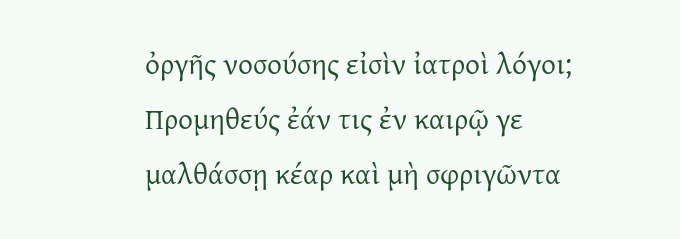ὀργῆς νοσούσης εἰσὶν ἰατροὶ λόγοι; Προμηθεύς ἐάν τις ἐν καιρῷ γε μαλθάσσῃ κέαρ καὶ μὴ σφριγῶντα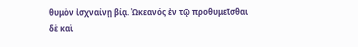θυμὸν ἰσχναίνῃ βίᾳ. Ὠκεανός ἐν τῷ προθυμεῖσθαι δὲ καὶ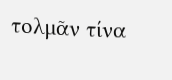τολμᾶν τίνα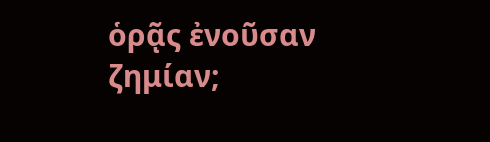ὁρᾷς ἐνοῦσαν ζημίαν;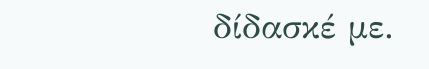δίδασκέ με.